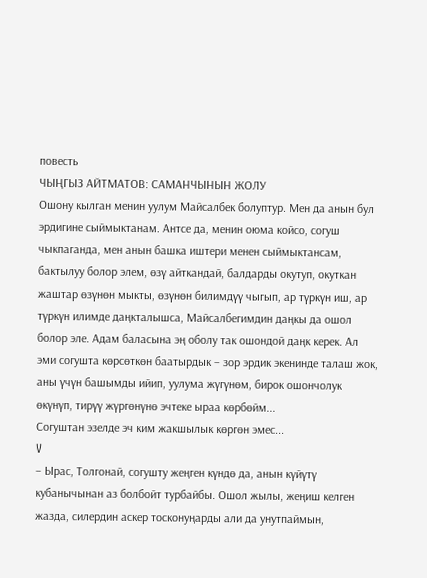повесть
ЧЫҢГЫЗ АЙТМАТОВ: САМАНЧЫНЫН ЖОЛУ
Ошону кылган менин уулум Майсалбек болуптур. Мен да анын бул эрдигине сыймыктанам. Антсе да, менин оюма койсо, согуш чыкпаганда, мен анын башка иштери менен сыймыктансам, бактылуу болор элем, өзү айткандай, балдарды окутуп, окуткан жаштар өзүнөн мыкты, өзүнөн билимдүү чыгып, ар түркүн иш, ар түркүн илимде даңкталышса, Майсалбегимдин даңкы да ошол болор эле. Адам баласына эң оболу так ошондой даңк керек. Ал эми согушта көрсөткөн баатырдык – зор эрдик экенинде талаш жок, аны үчүн башымды ийип, уулума жүгүнөм, бирок ошончолук өкүнүп, тирүү жүргөнүнө эчтеке ыраа көрбөйм...
Согуштан эзелде эч ким жакшылык көргөн эмес...
V
– Ырас, Толгонай, согушту жеңген күндө да, анын күйүтү кубанычынан аз болбойт турбайбы. Ошол жылы, жеңиш келген жазда, силердин аскер тосконуңарды али да унутпаймын,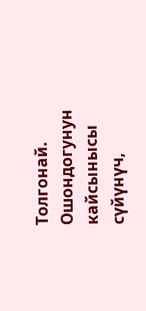Толгонай. Ошондогунун кайсынысы сүйүнүч,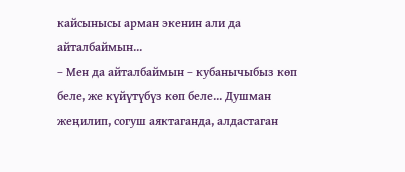кайсынысы арман экенин али да айталбаймын...
– Мен да айталбаймын – кубанычыбыз көп беле, же күйүтүбүз көп беле... Душман жеңилип, согуш аяктаганда, алдастаган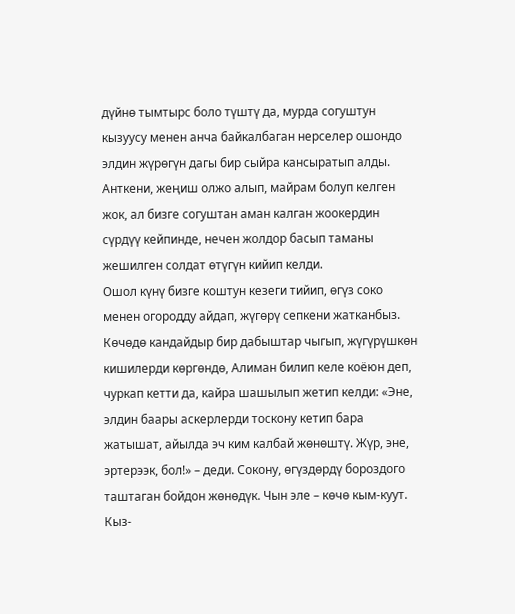дүйнө тымтырс боло түштү да, мурда согуштун кызуусу менен анча байкалбаган нерселер ошондо элдин жүрөгүн дагы бир сыйра кансыратып алды. Анткени, жеңиш олжо алып, майрам болуп келген жок, ал бизге согуштан аман калган жоокердин сүрдүү кейпинде, нечен жолдор басып таманы жешилген солдат өтүгүн кийип келди.
Ошол күнү бизге коштун кезеги тийип, өгүз соко менен огородду айдап, жүгөрү сепкени жатканбыз. Көчөдө кандайдыр бир дабыштар чыгып, жүгүрүшкөн кишилерди көргөндө, Алиман билип келе коёюн деп, чуркап кетти да, кайра шашылып жетип келди: «Эне, элдин баары аскерлерди тоскону кетип бара жатышат, айылда эч ким калбай жөнөштү. Жүр, эне, эртерээк, бол!» – деди. Сокону, өгүздөрдү бороздого таштаган бойдон жөнөдүк. Чын эле – көчө кым-куут. Кыз-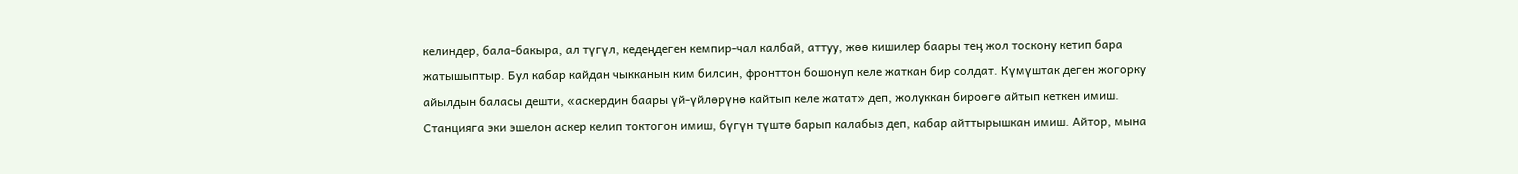келиндер, бала-бакыра, ал түгүл, кедеңдеген кемпир-чал калбай, аттуу, жөө кишилер баары теӊ жол тоскону кетип бара жатышыптыр. Бул кабар кайдан чыкканын ким билсин, фронттон бошонуп келе жаткан бир солдат. Күмүштак деген жогорку айылдын баласы дешти, «аскердин баары үй-үйлөрүнө кайтып келе жатат» деп, жолуккан бироөгө айтып кеткен имиш. Станцияга эки эшелон аскер келип токтогон имиш, бүгүн түштө барып калабыз деп, кабар айттырышкан имиш. Айтор, мына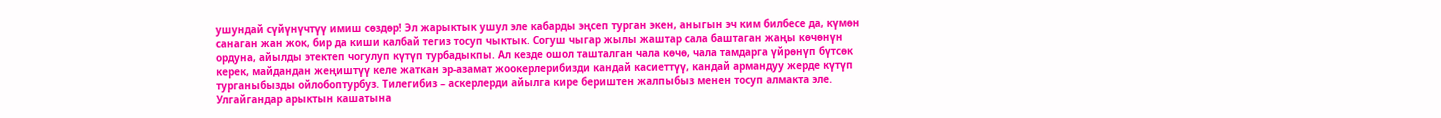ушундай сүйүнүчтүү имиш сөздөр! Эл жарыктык ушул эле кабарды эңсеп турган экен, аныгын эч ким билбесе да, күмөн санаган жан жок, бир да киши калбай тегиз тосуп чыктык. Согуш чыгар жылы жаштар сала баштаган жаңы көчөнүн ордуна, айылды этектеп чогулуп күтүп турбадыкпы. Ал кезде ошол ташталган чала көчө, чала тамдарга үйрөнүп бүтсөк керек, майдандан жеңиштүү келе жаткан эр-азамат жоокерлерибизди кандай касиеттүү, кандай армандуу жерде күтүп турганыбызды ойлобоптурбуз. Тилегибиз – аскерлерди айылга кире бериштен жалпыбыз менен тосуп алмакта эле. Улгайгандар арыктын кашатына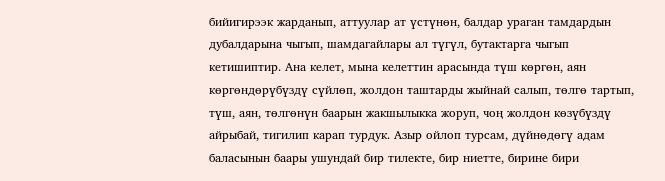бийигирээк жарданып, аттуулар ат үстүнөн, балдар ураган тамдардын дубалдарына чыгып, шамдагайлары ал түгүл, бутактарга чыгып кетишиптир. Ана келет, мына келеттин арасында түш көргөн, аян көргөндөрүбүздү сүйлөп, жолдон таштарды жыйнай салып, төлгө тартып, түш, аян, төлгөнүн баарын жакшылыкка жоруп, чоң жолдон көзүбүздү айрыбай, тигилип карап турдук. Азыр ойлоп турсам, дүйнөдөгү адам баласынын баары ушундай бир тилекте, бир ниетте, бирине бири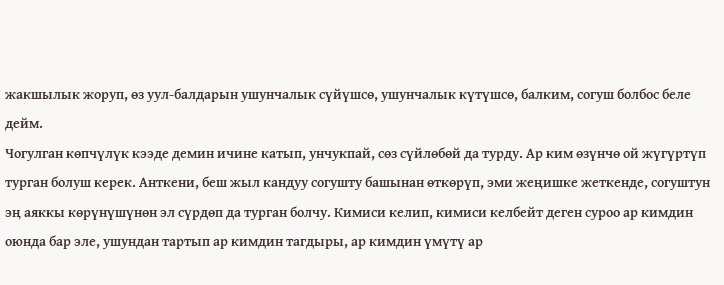жакшылык жоруп, өз уул-балдарын ушунчалык сүйүшсө, ушунчалык күтүшсө, балким, согуш болбос беле дейм.
Чогулган көпчүлүк кээде демин ичине катып, унчукпай, сөз сүйлөбөй да турду. Ар ким өзүнчө ой жүгүртүп турган болуш керек. Анткени, беш жыл кандуу согушту башынан өткөрүп, эми жеңишке жеткенде, согуштун эң аяккы көрүнүшүнөн эл сүрдөп да турган болчу. Кимиси келип, кимиси келбейт деген суроо ар кимдин оюнда бар эле, ушундан тартып ар кимдин тагдыры, ар кимдин үмүтү ар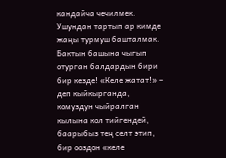кандайча чечилмек. Ушундан тартып ар кимде жаңы турмуш башталмак.
Бактын башына чыгып отурган балдардын бири бир кезде! «Келе жатат!» – деп кыйкырганда, комуздун чыйралган кылына кол тийгендей, баарыбыз тең селт этип, бир ооздон «келе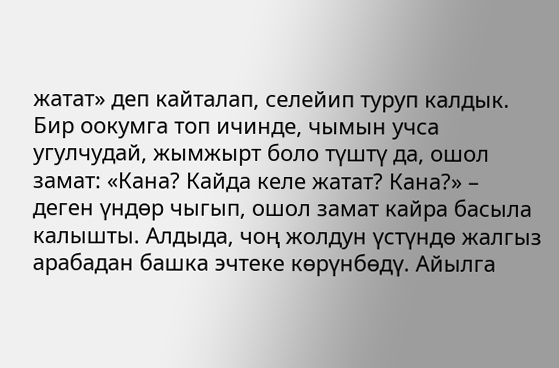жатат» деп кайталап, селейип туруп калдык. Бир оокумга топ ичинде, чымын учса угулчудай, жымжырт боло түштү да, ошол замат: «Кана? Кайда келе жатат? Кана?» – деген үндөр чыгып, ошол замат кайра басыла калышты. Алдыда, чоң жолдун үстүндө жалгыз арабадан башка эчтеке көрүнбөдү. Айылга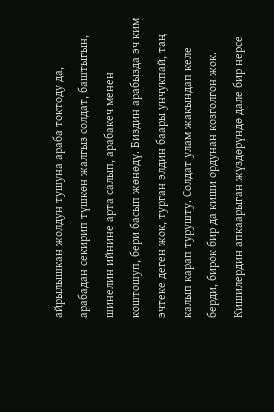айрылышкан жолдун тушуна араба токтоду да, арабадан секирип түшкөн жалгыз солдат, баштыгын, шинелин ийнине арта салып, арабакеч менен коштошуп, бери басып жөнөдү. Биздин арабызда эч ким эчтеке деген жок, турган элдин баары унчукпай, таң калып карап турушту. Солдат улам жакындап келе берди, бирок бир да киши ордунан козголгон жок. Кишилердин апкаарыган жүздөрүндө дале бир нерсе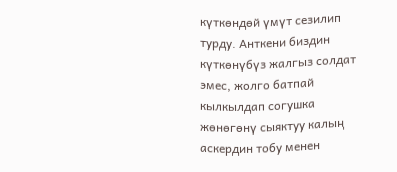күткөндөй үмүт сезилип турду. Анткени биздин күткөнүбүз жалгыз солдат эмес, жолго батпай кылкылдап согушка жөнөгөнү сыяктуу калың аскердин тобу менен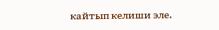кайтып келиши эле.